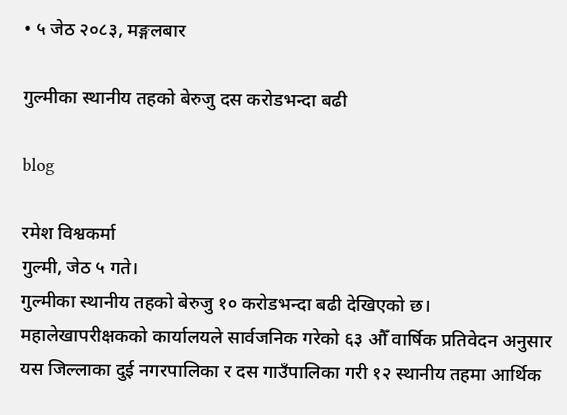• ५ जेठ २०८३, मङ्गलबार

गुल्मीका स्थानीय तहको बेरुजु दस करोडभन्दा बढी

blog

रमेश विश्वकर्मा
गुल्मी, जेठ ५ गते।
गुल्मीका स्थानीय तहको बेरुजु १० करोडभन्दा बढी देखिएको छ। महालेखापरीक्षकको कार्यालयले सार्वजनिक गरेको ६३ औँ वार्षिक प्रतिवेदन अनुसार यस जिल्लाका दुई नगरपालिका र दस गाउँपालिका गरी १२ स्थानीय तहमा आर्थिक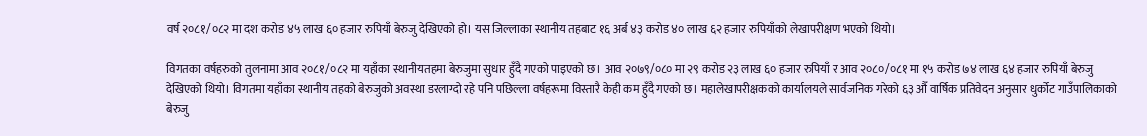वर्ष २०८१/०८२ मा दश करोड ४५ लाख ६० हजार रुपियाँ बेरुजु देखिएको हो। यस जिल्लाका स्थानीय तहबाट १६ अर्ब ४३ करोड ४० लाख ६२ हजार रुपियाँको लेखापरीक्षण भएको थियो।

विगतका वर्षहरुको तुलनामा आव २०८१/०८२ मा यहाँका स्थानीयतहमा बेरुजुमा सुधार हुँदै गएको पाइएको छ। आव २०७९/०८० मा २९ करोड २३ लाख ६० हजार रुपियाँ र आव २०८०/०८१ मा १५ करोड ७४ लाख ६४ हजार रुपियाँ बेरुजु देखिएको थियो। विगतमा यहाँका स्थानीय तहको बेरुजुको अवस्था डरलाग्दो रहे पनि पछिल्ला वर्षहरूमा विस्तारै केही कम हुँदै गएको छ। महालेखापरीक्षकको कार्यालयले सार्वजनिक गरेको ६३ औँ वार्षिक प्रतिवेदन अनुसार धुर्कोट गाउँपालिकाको बेरुजु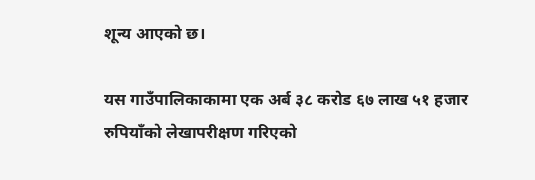शून्य आएको छ।

यस गाउँपालिकाकामा एक अर्ब ३८ करोड ६७ लाख ५१ हजार रुपियाँको लेखापरीक्षण गरिएको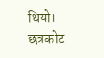थियो। छत्रकोट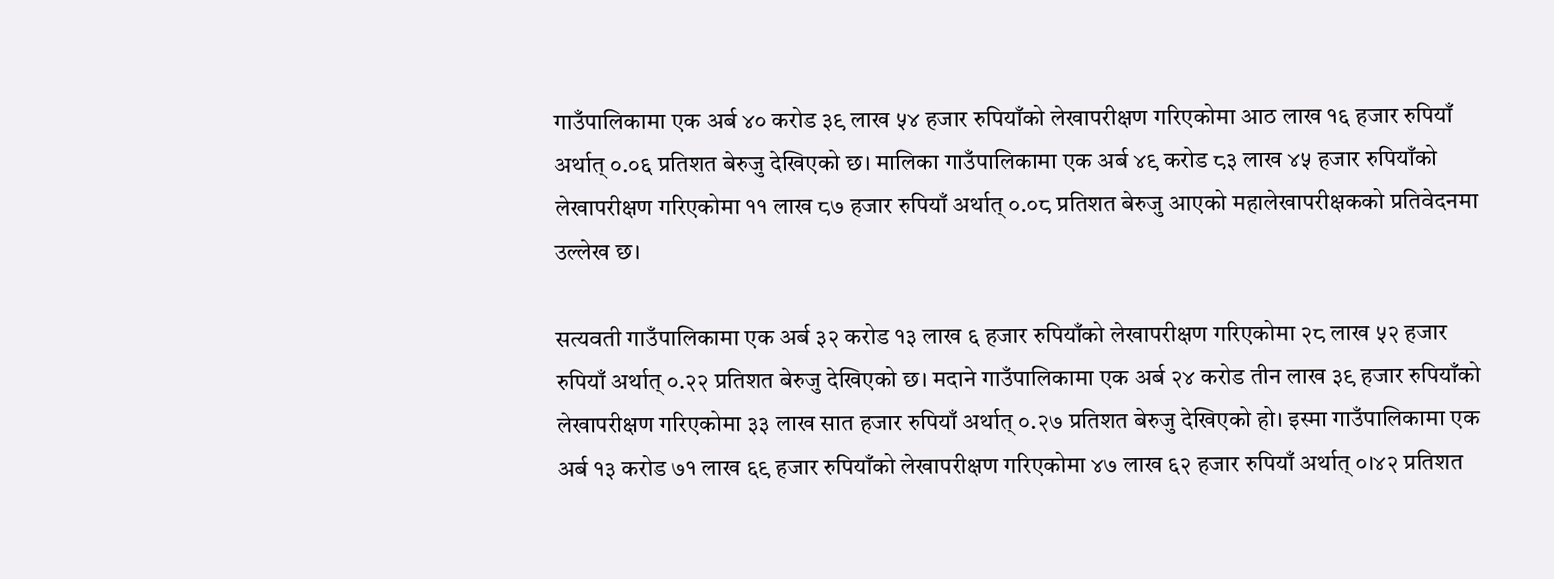गाउँपालिकामा एक अर्ब ४० करोड ३९ लाख ५४ हजार रुपियाँको लेखापरीक्षण गरिएकोमा आठ लाख १६ हजार रुपियाँ अर्थात् ०.०६ प्रतिशत बेरुजु देखिएको छ। मालिका गाउँपालिकामा एक अर्ब ४९ करोड ८३ लाख ४५ हजार रुपियाँको लेखापरीक्षण गरिएकोमा ११ लाख ८७ हजार रुपियाँ अर्थात् ०.०८ प्रतिशत बेरुजु आएको महालेखापरीक्षकको प्रतिवेदनमा उल्लेख छ।

सत्यवती गाउँपालिकामा एक अर्ब ३२ करोड १३ लाख ६ हजार रुपियाँको लेखापरीक्षण गरिएकोमा २८ लाख ५२ हजार रुपियाँ अर्थात् ०.२२ प्रतिशत बेरुजु देखिएको छ। मदाने गाउँपालिकामा एक अर्ब २४ करोड तीन लाख ३९ हजार रुपियाँको लेखापरीक्षण गरिएकोमा ३३ लाख सात हजार रुपियाँ अर्थात् ०.२७ प्रतिशत बेरुजु देखिएको हो। इस्मा गाउँपालिकामा एक अर्ब १३ करोड ७१ लाख ६९ हजार रुपियाँको लेखापरीक्षण गरिएकोमा ४७ लाख ६२ हजार रुपियाँ अर्थात् ०।४२ प्रतिशत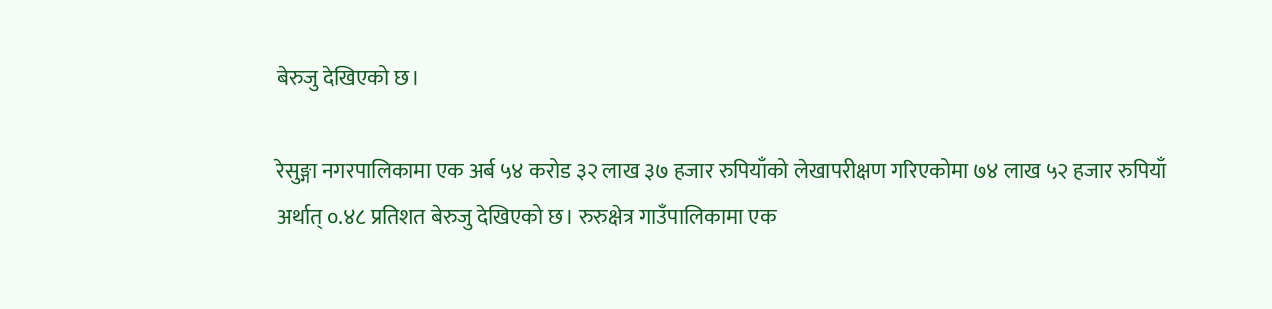बेरुजु देखिएको छ।

रेसुङ्गा नगरपालिकामा एक अर्ब ५४ करोड ३२ लाख ३७ हजार रुपियाँको लेखापरीक्षण गरिएकोमा ७४ लाख ५२ हजार रुपियाँ अर्थात् ०.४८ प्रतिशत बेरुजु देखिएको छ। रुरुक्षेत्र गाउँपालिकामा एक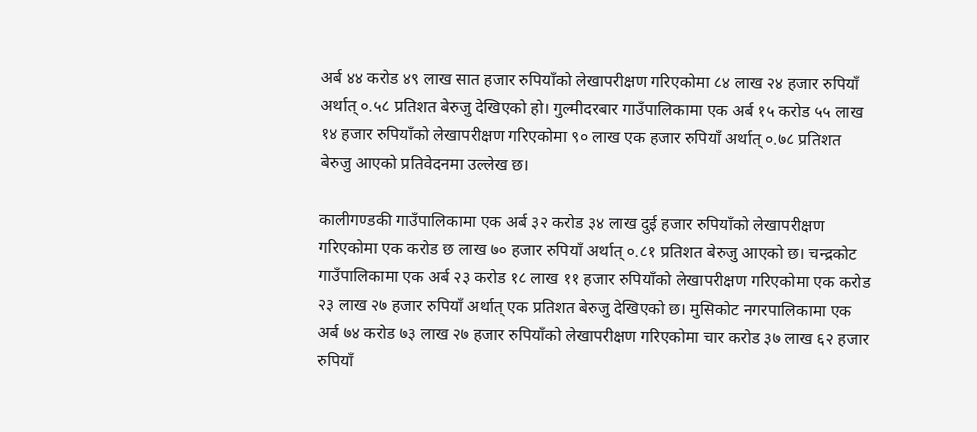अर्ब ४४ करोड ४९ लाख सात हजार रुपियाँको लेखापरीक्षण गरिएकोमा ८४ लाख २४ हजार रुपियाँ अर्थात् ०.५८ प्रतिशत बेरुजु देखिएको हो। गुल्मीदरबार गाउँपालिकामा एक अर्ब १५ करोड ५५ लाख १४ हजार रुपियाँको लेखापरीक्षण गरिएकोमा ९० लाख एक हजार रुपियाँ अर्थात् ०.७८ प्रतिशत बेरुजु आएको प्रतिवेदनमा उल्लेख छ।

कालीगण्डकी गाउँपालिकामा एक अर्ब ३२ करोड ३४ लाख दुई हजार रुपियाँको लेखापरीक्षण गरिएकोमा एक करोड छ लाख ७० हजार रुपियाँ अर्थात् ०.८१ प्रतिशत बेरुजु आएको छ। चन्द्रकोट गाउँपालिकामा एक अर्ब २३ करोड १८ लाख ११ हजार रुपियाँको लेखापरीक्षण गरिएकोमा एक करोड २३ लाख २७ हजार रुपियाँ अर्थात् एक प्रतिशत बेरुजु देखिएको छ। मुसिकोट नगरपालिकामा एक अर्ब ७४ करोड ७३ लाख २७ हजार रुपियाँको लेखापरीक्षण गरिएकोमा चार करोड ३७ लाख ६२ हजार रुपियाँ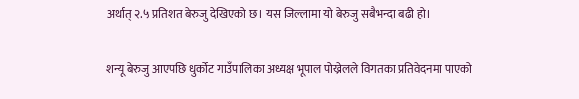अर्थात् २.५ प्रतिशत बेरुजु देखिएको छ। यस जिल्लामा यो बेरुजु सबैभन्दा बढी हो।

शन्यू बेरुजु आएपछि धुर्कोट गाउँपालिका अध्यक्ष भूपाल पोख्रेलले विगतका प्रतिवेदनमा पाएको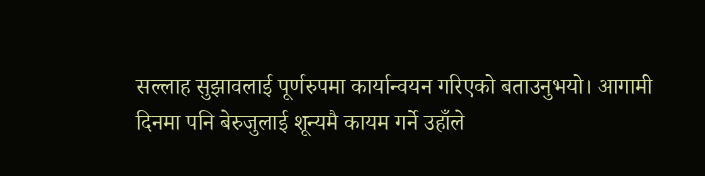सल्लाह सुझावलाई पूर्णरुपमा कार्यान्वयन गरिएको बताउनुभयो। आगामी दिनमा पनि बेरुजुलाई शून्यमै कायम गर्ने उहाँले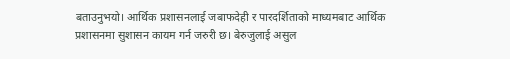बताउनुभयो। आर्थिक प्रशासनलाई जबाफदेही र पारदर्शिताको माध्यमबाट आर्थिक प्रशासनमा सुशासन कायम गर्न जरुरी छ। बेरुजुलाई असुल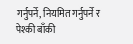गर्नुपर्ने, नियमित गर्नुपर्ने र पेश्की बाँकी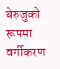बेरुजुको रूपमा वर्गीकरण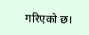गरिएको छ।